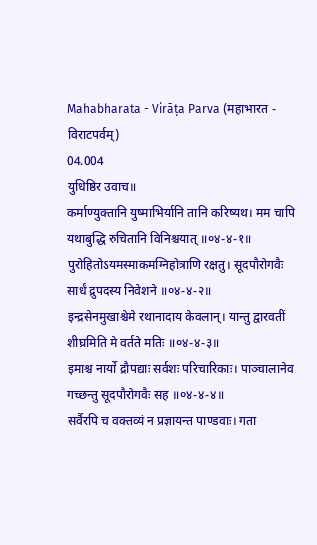Mahabharata - Virāṭa Parva (महाभारत - विराटपर्वम्)
04.004
युधिष्ठिर उवाच॥
कर्माण्युक्तानि युष्माभिर्यानि तानि करिष्यथ। मम चापि यथाबुद्धि रुचितानि विनिश्चयात् ॥०४-४-१॥
पुरोहितोऽयमस्माकमग्निहोत्राणि रक्षतु। सूदपौरोगवैः सार्धं द्रुपदस्य निवेशने ॥०४-४-२॥
इन्द्रसेनमुखाश्चेमे रथानादाय केवलान्। यान्तु द्वारवतीं शीघ्रमिति मे वर्तते मतिः ॥०४-४-३॥
इमाश्च नार्यो द्रौपद्याः सर्वशः परिचारिकाः। पाञ्चालानेव गच्छन्तु सूदपौरोगवैः सह ॥०४-४-४॥
सर्वैरपि च वक्तव्यं न प्रज्ञायन्त पाण्डवाः। गता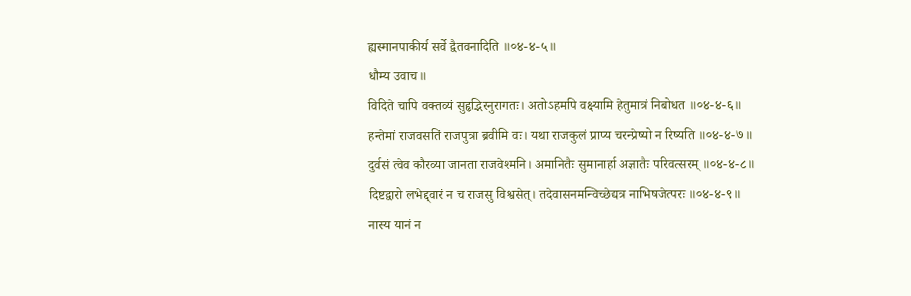ह्यस्मानपाकीर्य सर्वे द्वैतवनादिति ॥०४-४-५॥
धौम्य उवाच॥
विदिते चापि वक्तव्यं सुहृद्भिरनुरागतः। अतोऽहमपि वक्ष्यामि हेतुमात्रं निबोधत ॥०४-४-६॥
हन्तेमां राजवसतिं राजपुत्रा ब्रवीमि वः। यथा राजकुलं प्राप्य चरन्प्रेष्यो न रिष्यति ॥०४-४-७॥
दुर्वसं त्वेव कौरव्या जानता राजवेश्मनि। अमानितैः सुमानार्हा अज्ञातैः परिवत्सरम् ॥०४-४-८॥
दिष्टद्वारो लभेद्द्वारं न च राजसु विश्वसेत्। तदेवासनमन्विच्छेद्यत्र नाभिषजेत्परः ॥०४-४-९॥
नास्य यानं न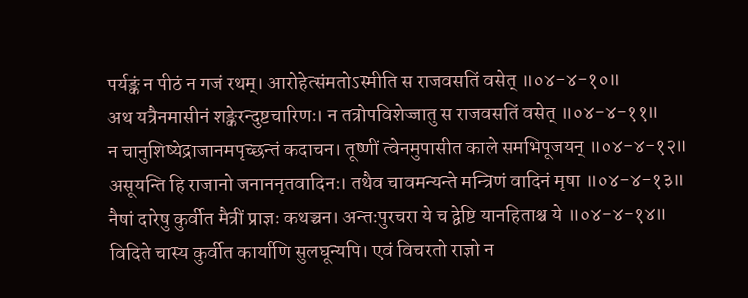पर्यङ्कं न पीठं न गजं रथम्। आरोहेत्संमतोऽस्मीति स राजवसतिं वसेत् ॥०४-४-१०॥
अथ यत्रैनमासीनं शङ्केरन्दुष्टचारिणः। न तत्रोपविशेज्जातु स राजवसतिं वसेत् ॥०४-४-११॥
न चानुशिष्येद्राजानमपृच्छन्तं कदाचन। तूष्णीं त्वेनमुपासीत काले समभिपूजयन् ॥०४-४-१२॥
असूयन्ति हि राजानो जनाननृतवादिनः। तथैव चावमन्यन्ते मन्त्रिणं वादिनं मृषा ॥०४-४-१३॥
नैषां दारेषु कुर्वीत मैत्रीं प्राज्ञः कथञ्चन। अन्तःपुरचरा ये च द्वेष्टि यानहिताश्च ये ॥०४-४-१४॥
विदिते चास्य कुर्वीत कार्याणि सुलघून्यपि। एवं विचरतो राज्ञो न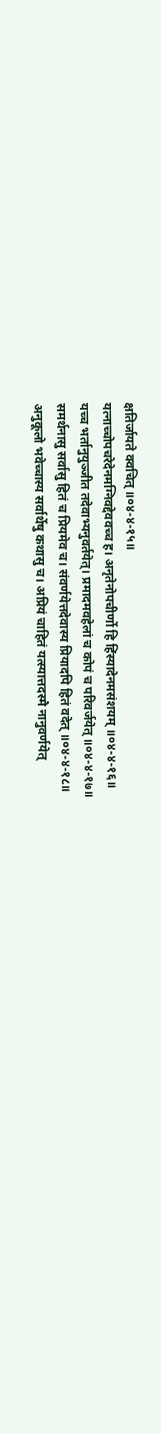क्षतिर्जायते क्वचित् ॥०४-४-१५॥
यत्नाच्चोपचरेदेनमग्निवद्देववच्च ह। अनृतेनोपचीर्णो हि हिंस्यादेनमसंशयम् ॥०४-४-१६॥
यच्च भर्तानुयुञ्जीत तदेवाभ्यनुवर्तयेत्। प्रमादमवहेलां च कोपं च परिवर्जयेत् ॥०४-४-१७॥
समर्थनासु सर्वासु हितं च प्रियमेव च। संवर्णयेत्तदेवास्य प्रियादपि हितं वदेत् ॥०४-४-१८॥
अनुकूलो भवेच्चास्य सर्वार्थेषु कथासु च। अप्रियं चाहितं यत्स्यात्तदस्मै नानुवर्णयेत्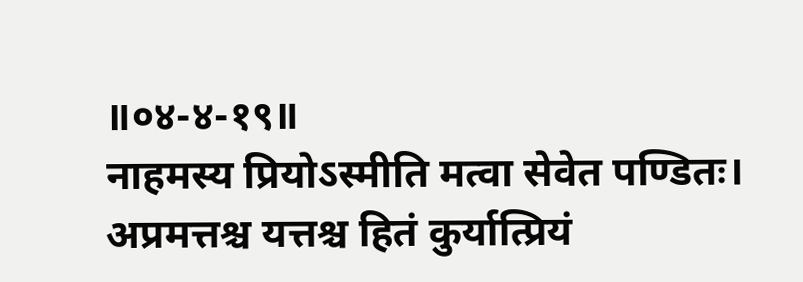॥०४-४-१९॥
नाहमस्य प्रियोऽस्मीति मत्वा सेवेत पण्डितः। अप्रमत्तश्च यत्तश्च हितं कुर्यात्प्रियं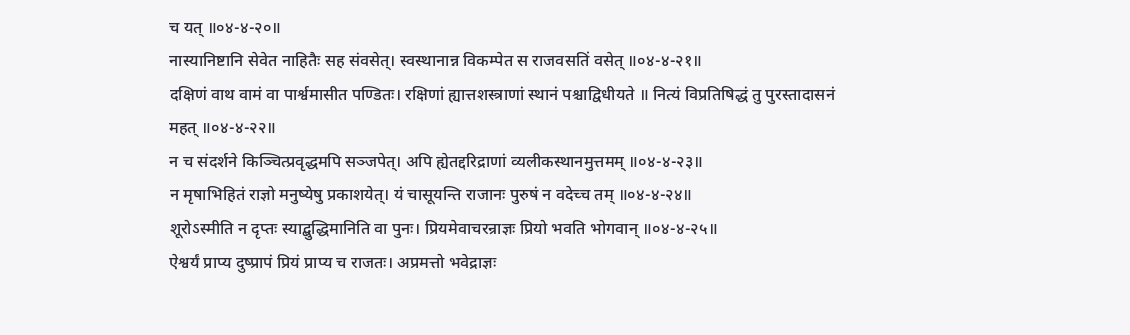च यत् ॥०४-४-२०॥
नास्यानिष्टानि सेवेत नाहितैः सह संवसेत्। स्वस्थानान्न विकम्पेत स राजवसतिं वसेत् ॥०४-४-२१॥
दक्षिणं वाथ वामं वा पार्श्वमासीत पण्डितः। रक्षिणां ह्यात्तशस्त्राणां स्थानं पश्चाद्विधीयते ॥ नित्यं विप्रतिषिद्धं तु पुरस्तादासनं महत् ॥०४-४-२२॥
न च संदर्शने किञ्चित्प्रवृद्धमपि सञ्जपेत्। अपि ह्येतद्दरिद्राणां व्यलीकस्थानमुत्तमम् ॥०४-४-२३॥
न मृषाभिहितं राज्ञो मनुष्येषु प्रकाशयेत्। यं चासूयन्ति राजानः पुरुषं न वदेच्च तम् ॥०४-४-२४॥
शूरोऽस्मीति न दृप्तः स्याद्बुद्धिमानिति वा पुनः। प्रियमेवाचरन्राज्ञः प्रियो भवति भोगवान् ॥०४-४-२५॥
ऐश्वर्यं प्राप्य दुष्प्रापं प्रियं प्राप्य च राजतः। अप्रमत्तो भवेद्राज्ञः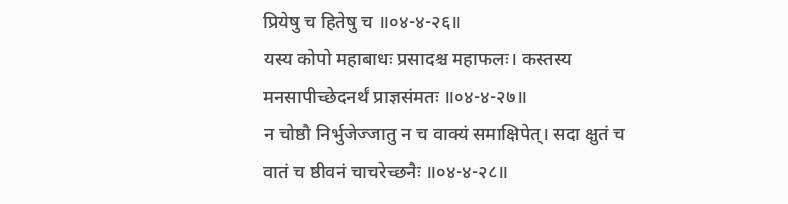प्रियेषु च हितेषु च ॥०४-४-२६॥
यस्य कोपो महाबाधः प्रसादश्च महाफलः। कस्तस्य मनसापीच्छेदनर्थं प्राज्ञसंमतः ॥०४-४-२७॥
न चोष्ठौ निर्भुजेज्जातु न च वाक्यं समाक्षिपेत्। सदा क्षुतं च वातं च ष्ठीवनं चाचरेच्छनैः ॥०४-४-२८॥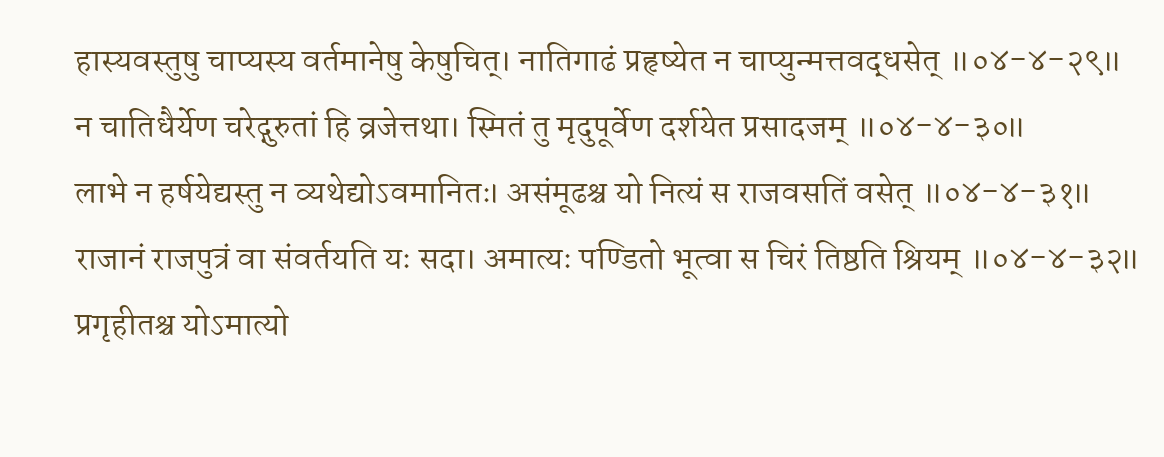हास्यवस्तुषु चाप्यस्य वर्तमानेषु केषुचित्। नातिगाढं प्रहृष्येत न चाप्युन्मत्तवद्धसेत् ॥०४-४-२९॥
न चातिधैर्येण चरेद्गुरुतां हि व्रजेत्तथा। स्मितं तु मृदुपूर्वेण दर्शयेत प्रसादजम् ॥०४-४-३०॥
लाभे न हर्षयेद्यस्तु न व्यथेद्योऽवमानितः। असंमूढश्च यो नित्यं स राजवसतिं वसेत् ॥०४-४-३१॥
राजानं राजपुत्रं वा संवर्तयति यः सदा। अमात्यः पण्डितो भूत्वा स चिरं तिष्ठति श्रियम् ॥०४-४-३२॥
प्रगृहीतश्च योऽमात्यो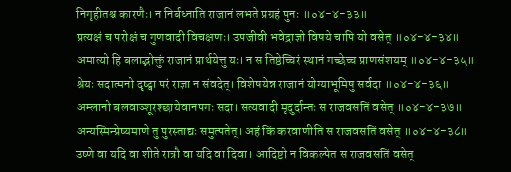निगृहीतश्च कारणैः। न निर्बध्नाति राजानं लभते प्रग्रहं पुनः ॥०४-४-३३॥
प्रत्यक्षं च परोक्षं च गुणवादी विचक्षणः। उपजीवी भवेद्राज्ञो विषये चापि यो वसेत् ॥०४-४-३४॥
अमात्यो हि बलाद्भोक्तुं राजानं प्रार्थयेत्तु यः। न स तिष्ठेच्चिरं स्थानं गच्छेच्च प्राणसंशयम् ॥०४-४-३५॥
श्रेयः सदात्मनो दृष्ट्वा परं राज्ञा न संवदेत्। विशेषयेन्न राजानं योग्याभूमिषु सर्वदा ॥०४-४-३६॥
अम्लानो बलवाञ्शूरश्छायेवानपगः सदा। सत्यवादी मृदुर्दान्तः स राजवसतिं वसेत् ॥०४-४-३७॥
अन्यस्मिन्प्रेष्यमाणे तु पुरस्ताद्यः समुत्पतेत्। अहं किं करवाणीति स राजवसतिं वसेत् ॥०४-४-३८॥
उष्णे वा यदि वा शीते रात्रौ वा यदि वा दिवा। आदिष्टो न विकल्पेत स राजवसतिं वसेत्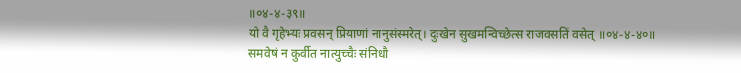॥०४-४-३९॥
यो वै गृहेभ्यः प्रवसन् प्रियाणां नानुसंस्मरेत्। दुःखेन सुखमन्विच्छेत्स राजवसतिं वसेत् ॥०४-४-४०॥
समवेषं न कुर्वीत नात्युच्चैः संनिधौ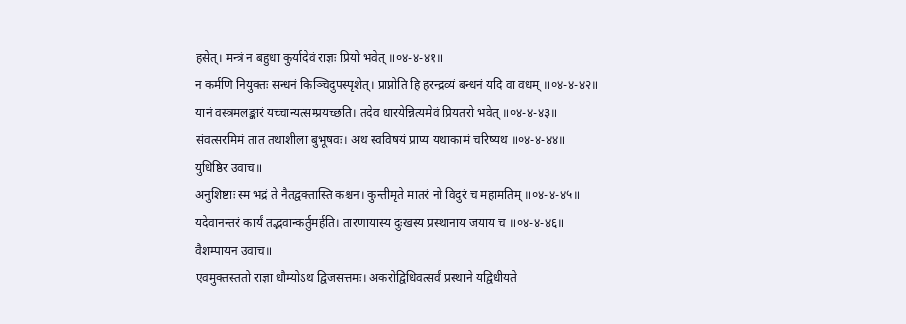हसेत्। मन्त्रं न बहुधा कुर्यादेवं राज्ञः प्रियो भवेत् ॥०४-४-४१॥
न कर्मणि नियुक्तः सन्धनं किञ्चिदुपस्पृशेत्। प्राप्नोति हि हरन्द्रव्यं बन्धनं यदि वा वधम् ॥०४-४-४२॥
यानं वस्त्रमलङ्कारं यच्चान्यत्सम्प्रयच्छति। तदेव धारयेन्नित्यमेवं प्रियतरो भवेत् ॥०४-४-४३॥
संवत्सरमिमं तात तथाशीला बुभूषवः। अथ स्वविषयं प्राप्य यथाकामं चरिष्यथ ॥०४-४-४४॥
युधिष्ठिर उवाच॥
अनुशिष्टाः स्म भद्रं ते नैतद्वक्तास्ति कश्चन। कुन्तीमृते मातरं नो विदुरं च महामतिम् ॥०४-४-४५॥
यदेवानन्तरं कार्यं तद्भवान्कर्तुमर्हति। तारणायास्य दुःखस्य प्रस्थानाय जयाय च ॥०४-४-४६॥
वैशम्पायन उवाच॥
एवमुक्तस्ततो राज्ञा धौम्योऽथ द्विजसत्तमः। अकरोद्विधिवत्सर्वं प्रस्थाने यद्विधीयते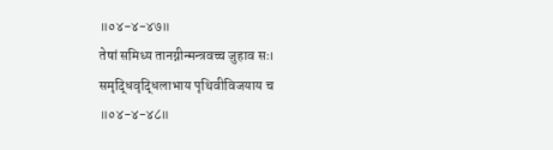॥०४-४-४७॥
तेषां समिध्य तानग्नीन्मन्त्रवच्च जुहाव सः। समृद्धिवृद्धिलाभाय पृथिवीविजयाय च ॥०४-४-४८॥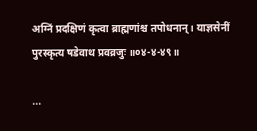अग्निं प्रदक्षिणं कृत्वा ब्राह्मणांश्च तपोधनान्। याज्ञसेनीं पुरस्कृत्य षडेवाथ प्रवव्रजुः ॥०४-४-४९॥

...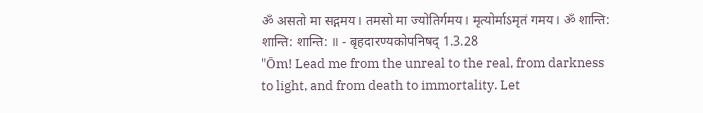ॐ असतो मा सद्गमय। तमसो मा ज्योतिर्गमय। मृत्योर्माऽमृतं गमय। ॐ शान्ति: शान्ति: शान्ति: ॥ - बृहदारण्यकोपनिषद् 1.3.28
"Ōm! Lead me from the unreal to the real, from darkness to light, and from death to immortality. Let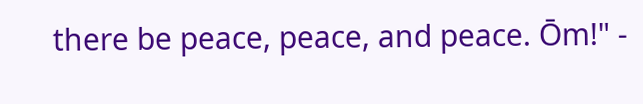there be peace, peace, and peace. Ōm!" -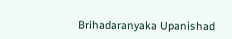Brihadaranyaka Upanishad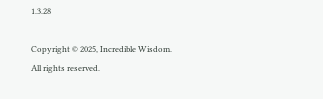1.3.28

Copyright © 2025, Incredible Wisdom.
All rights reserved.